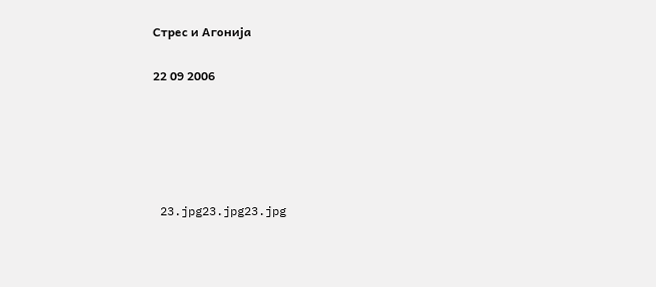Стрес и Агонија

22 09 2006





 23.jpg23.jpg23.jpg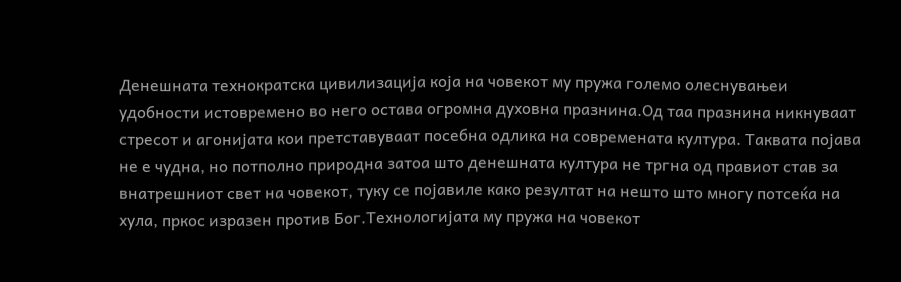Денешната технократска цивилизација која на човекот му пружа големо олеснувањеи удобности истовремено во него остава огромна духовна празнина.Од таа празнина никнуваат стресот и агонијата кои претставуваат посебна одлика на современата култура. Таквата појава не е чудна, но потполно природна затоа што денешната култура не тргна од правиот став за внатрешниот свет на човекот, туку се појавиле како резултат на нешто што многу потсеќа на хула, пркос изразен против Бог.Технологијата му пружа на човекот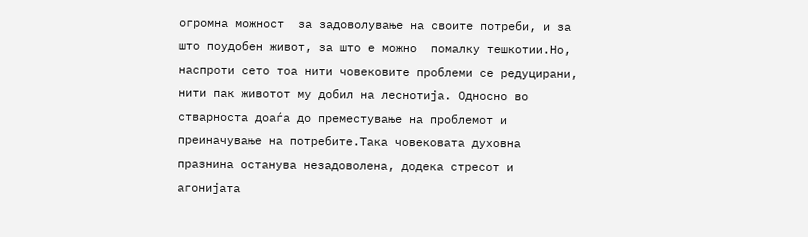огромна можност  за задоволување на своите потреби, и за што поудобен живот, за што е можно  помалку тешкотии.Но, наспроти сето тоа нити човековите проблеми се редуцирани, нити пак животот му добил на леснотија. Односно во стварноста доаѓа до преместување на проблемот и преиначување на потребите.Така човековата духовна празнина останува незадоволена, додека стресот и агонијата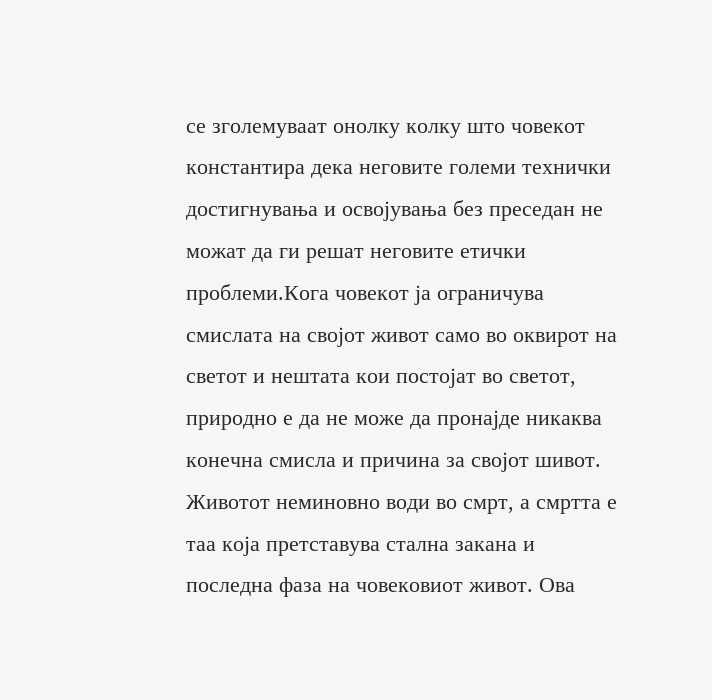се зголемуваат онолку колку што човекот константира дека неговите големи технички достигнувања и освојувања без преседан не можат да ги решат неговите етички проблеми.Кога човекот ја ограничува смислата на својот живот само во оквирот на светот и нештата кои постојат во светот, природно е да не може да пронајде никаква конечна смисла и причина за својот шивот. Животот неминовно води во смрт, а смртта е таа која претставува стална закана и последна фаза на човековиот живот. Ова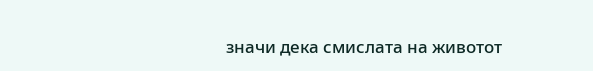значи дека смислата на животот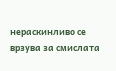нераскинливо се врзува за смислата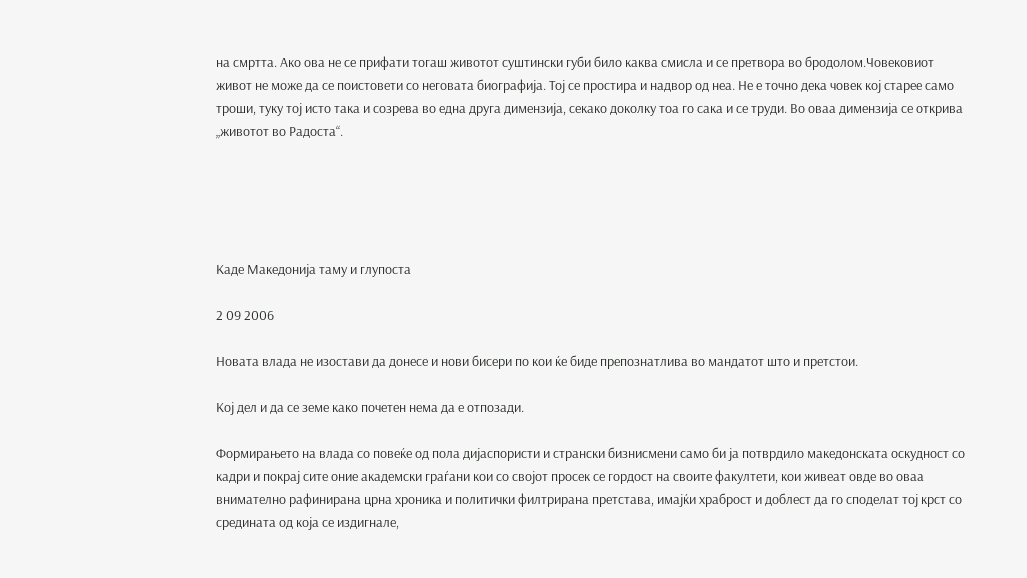на смртта. Ако ова не се прифати тогаш животот суштински губи било каква смисла и се претвора во бродолом.Човековиот живот не може да се поистовети со неговата биографија. Тој се простира и надвор од неа. Не е точно дека човек кој старее само троши, туку тој исто така и созрева во една друга димензија, секако доколку тоа го сака и се труди. Во оваа димензија се открива „животот во Радоста“.





Каде Македонија таму и глупоста

2 09 2006

Новата влада не изостави да донесе и нови бисери по кои ќе биде препознатлива во мандатот што и претстои.

Кој дел и да се земе како почетен нема да е отпозади.

Формирањето на влада со повеќе од пола дијаспористи и странски бизнисмени само би ја потврдило македонската оскудност со кадри и покрај сите оние академски граѓани кои со својот просек се гордост на своите факултети, кои живеат овде во оваа внимателно рафинирана црна хроника и политички филтрирана претстава, имајќи храброст и доблест да го споделат тој крст со средината од која се издигнале,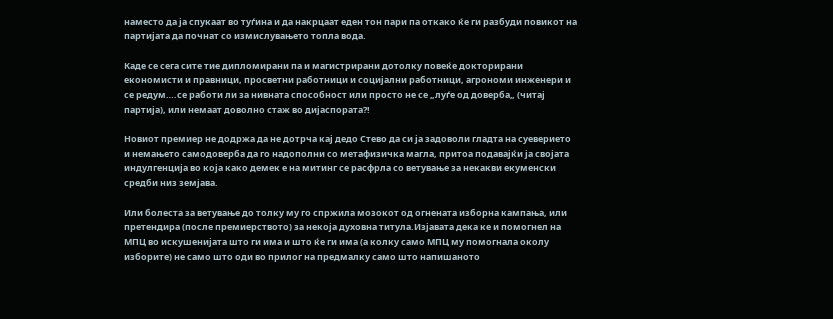наместо да ја спукаат во туѓина и да накрцаат еден тон пари па откако ќе ги разбуди повикот на партијата да почнат со измислувањето топла вода.

Каде се сега сите тие дипломирани па и магистрирани дотолку повеќе докторирани економисти и правници, просветни работници и социјални работници, агрономи инженери и се редум….се работи ли за нивната способност или просто не се „луѓе од доверба„ (читај партија), или немаат доволно стаж во дијаспората?!

Новиот премиер не додржа да не дотрча кај дедо Стево да си ја задоволи гладта на суеверието и немањето самодоверба да го надополни со метафизичка магла, притоа подавајќи ја својата индулгенција во која како демек е на митинг се расфрла со ветување за некакви екуменски средби низ земјава.

Или болеста за ветување до толку му го спржила мозокот од огнената изборна кампања, или претендира (после премиерството) за некоја духовна титула.Изјавата дека ке и помогнел на МПЦ во искушенијата што ги има и што ќе ги има (а колку само МПЦ му помогнала околу изборите) не само што оди во прилог на предмалку само што напишаното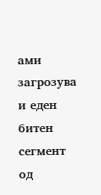ами загрозува и еден битен сегмент од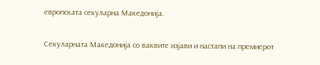европската секуларна Македонија.

Секуларната Македонија со ваквите изјави и настапи на премиерот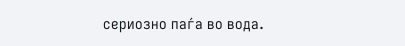сериозно паѓа во вода.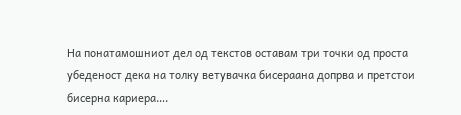На понатамошниот дел од текстов оставам три точки од проста убеденост дека на толку ветувачка бисераана допрва и претстои бисерна кариера….